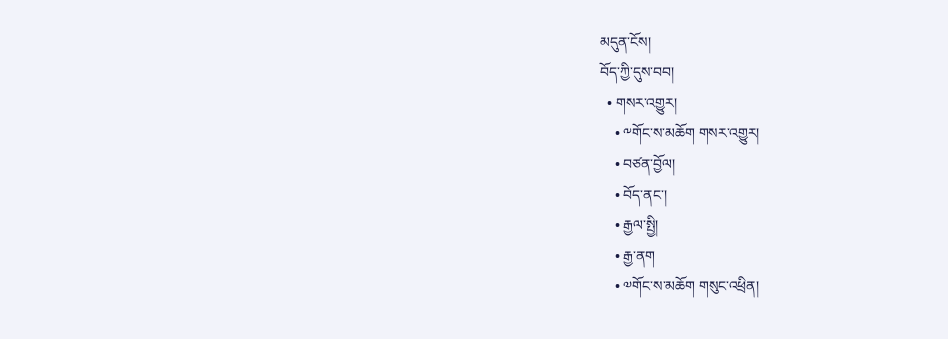མདུན་ངོས།
བོད་ཀྱི་དུས་བབ།
  • གསར་འགྱུར།
    • ༸གོང་ས་མཆོག གསར་འགྱུར།
    • བཙན་བྱོལ།
    • བོད་ནང་།
    • རྒྱལ་སྤྱི།
    • རྒྱ་ནག
    • ༧གོང་ས་མཆོག གསུང་འཕྲིན།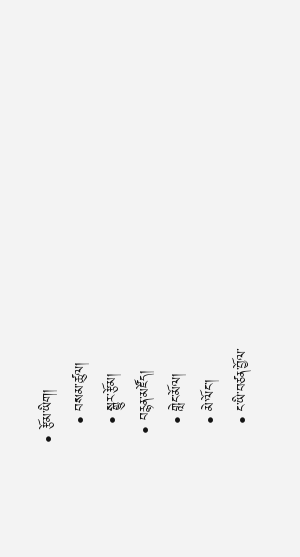• རྩོམ་ཡིག།
    • བསམ་ཚུལ།
    • སྒྱུར་རྩོམ།
  • བརྙན་མཛོད།
    • གླེང་མོལ།
    • མེ་ལོང་།
    • ང་ཡི་བཙན་བྱོལ་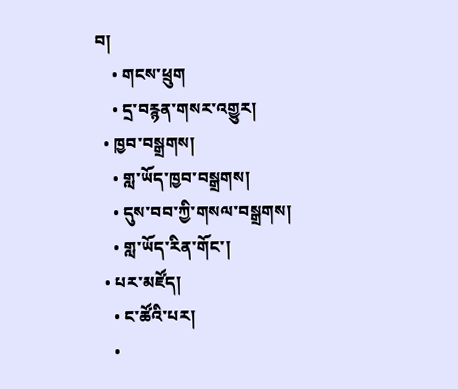བ།
    • གངས་ཕྲུག
    • དྲ་བརྙན་གསར་འགྱུར།
  • ཁྱབ་བསྒྲགས།
    • གླ་ཡོད་ཁྱབ་བསྒྲགས།
    • དུས་བབ་ཀྱི་གསལ་བསྒྲགས།
    • གླ་ཡོད་རིན་གོང་།
  • པར་མཛོད།
    • ང་ཚོའི་པར།
    •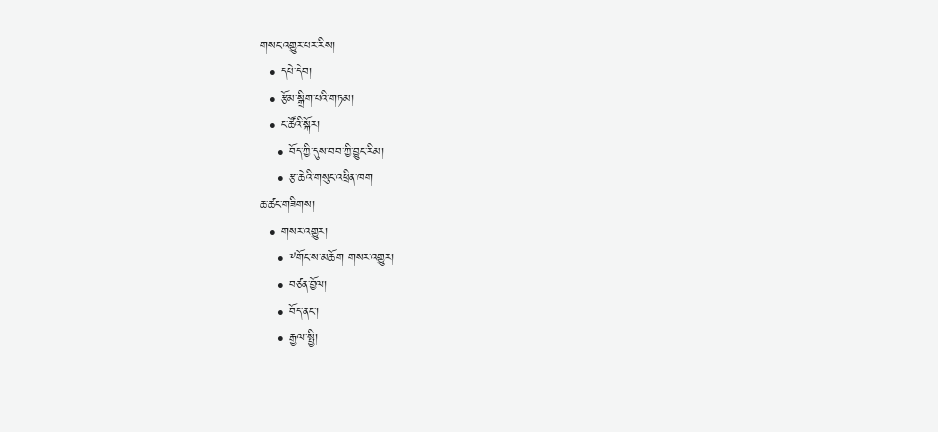གསང་འགྱུར་པར་རིས།
  • དཔེ་དེབ།
  • རྩོམ་སྒྲིག་པའི་གཏམ།
  • ང་ཚོའི་སྐོར།
    • བོད་ཀྱི་དུས་བབ་ཀྱི་བྱུང་རིམ།
    • རྩ་ཆེའི་གསུང་འཕྲིན་ཁག
ཆ་ཚང་གཟིགས།
  • གསར་འགྱུར།
    • ༸གོང་ས་མཆོག གསར་འགྱུར།
    • བཙན་བྱོལ།
    • བོད་ནང་།
    • རྒྱལ་སྤྱི།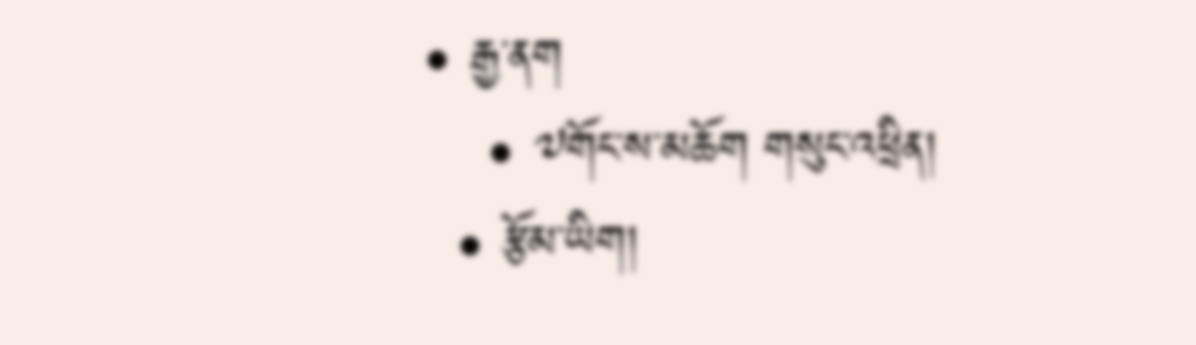• རྒྱ་ནག
    • ༧གོང་ས་མཆོག གསུང་འཕྲིན།
  • རྩོམ་ཡིག།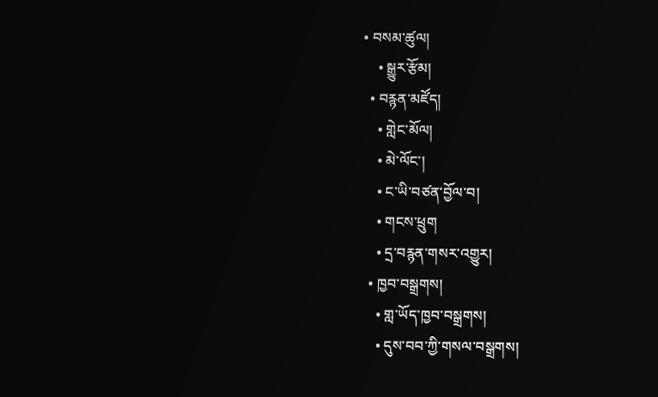• བསམ་ཚུལ།
    • སྒྱུར་རྩོམ།
  • བརྙན་མཛོད།
    • གླེང་མོལ།
    • མེ་ལོང་།
    • ང་ཡི་བཙན་བྱོལ་བ།
    • གངས་ཕྲུག
    • དྲ་བརྙན་གསར་འགྱུར།
  • ཁྱབ་བསྒྲགས།
    • གླ་ཡོད་ཁྱབ་བསྒྲགས།
    • དུས་བབ་ཀྱི་གསལ་བསྒྲགས།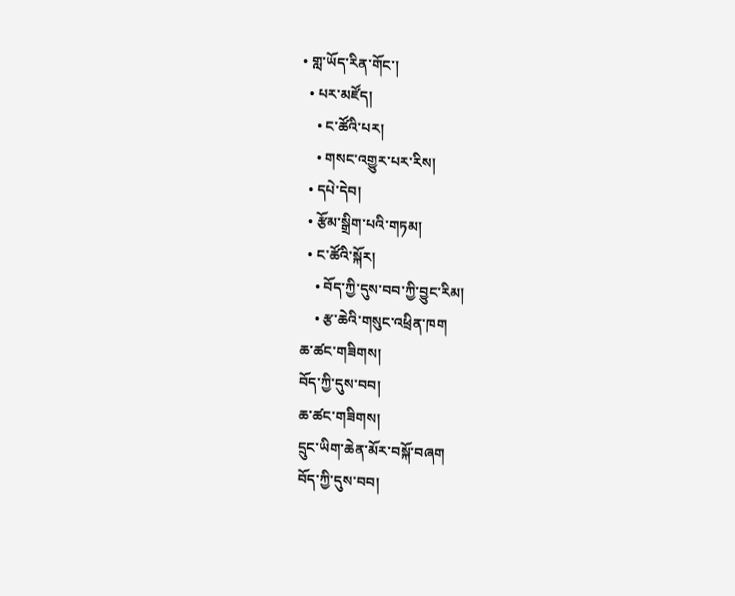• གླ་ཡོད་རིན་གོང་།
  • པར་མཛོད།
    • ང་ཚོའི་པར།
    • གསང་འགྱུར་པར་རིས།
  • དཔེ་དེབ།
  • རྩོམ་སྒྲིག་པའི་གཏམ།
  • ང་ཚོའི་སྐོར།
    • བོད་ཀྱི་དུས་བབ་ཀྱི་བྱུང་རིམ།
    • རྩ་ཆེའི་གསུང་འཕྲིན་ཁག
ཆ་ཚང་གཟིགས།
བོད་ཀྱི་དུས་བབ།
ཆ་ཚང་གཟིགས།
དྲུང་ཡིག་ཆེན་མོར་བསྐོ་བཞག
བོད་ཀྱི་དུས་བབ།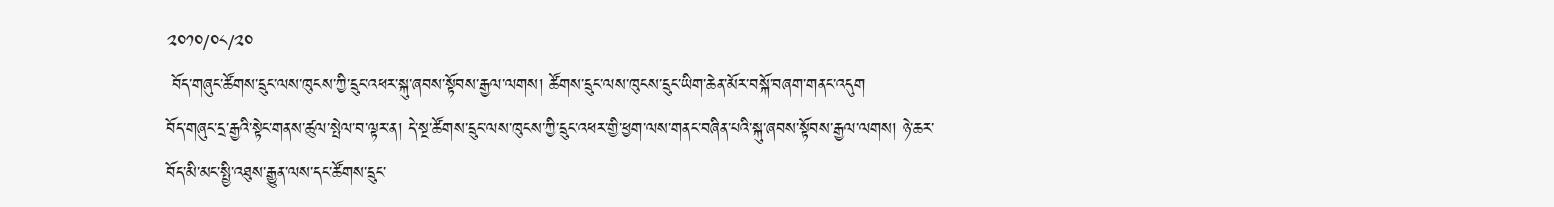༢༠༡༠/༠༨/༢༠
 བོད་གཞུང་ཚོགས་དྲུང་ལས་ཁུངས་ཀྱི་དྲུང་འཕར་སྐུ་ཞབས་སྟོབས་རྒྱལ་ལགས། ཚོགས་དྲུང་ལས་ཁུངས་དྲུང་ཡིག་ཆེན་མོར་བསྐོ་བཞག་གནང་འདུག
བོད་གཞུང་དྲ་རྒྱའི་སྟེང་གནས་ཚུལ་སྤེལ་བ་ལྟར་ན། དེ་སྔ་ཚོགས་དྲུང་ལས་ཁུངས་ཀྱི་དྲུང་འཕར་གྱི་ཕྱག་ལས་གནང་བཞིན་པའི་སྐུ་ཞབས་སྟོབས་རྒྱལ་ལགས། ཉེ་ཆར་བོད་མི་མང་སྤྱི་འཐུས་རྒྱུན་ལས་དང་ཚོགས་དྲུང་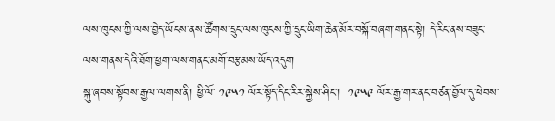ལས་ཁུངས་ཀྱི་ལས་བྱེད་ཡོངས་ནས་ཚོགས་དྲུང་ལས་ཁུངས་ཀྱི་དྲུང་ཡིག་ཆེན་མོར་བསྐོ་བཞག་གནང་སྟེ། དེ་རིང་ནས་བཟུང་ལས་གནས་དེའི་ཐོག་ཕྱག་ལས་གནང་མགོ་བརྩམས་ཡོད་འདུག
སྐུ་ཞབས་སྟོབས་རྒྱལ་ལགས་ནི། ཕྱི་ལོ་ ༡༩༥༡ ལོར་སྟོད་དིང་རིར་སྐྱེས་ཤིང་།  ༡༩༥༩ ལོར་རྒྱ་གར་ནང་བཙན་བྱོལ་དུ་ཕེབས་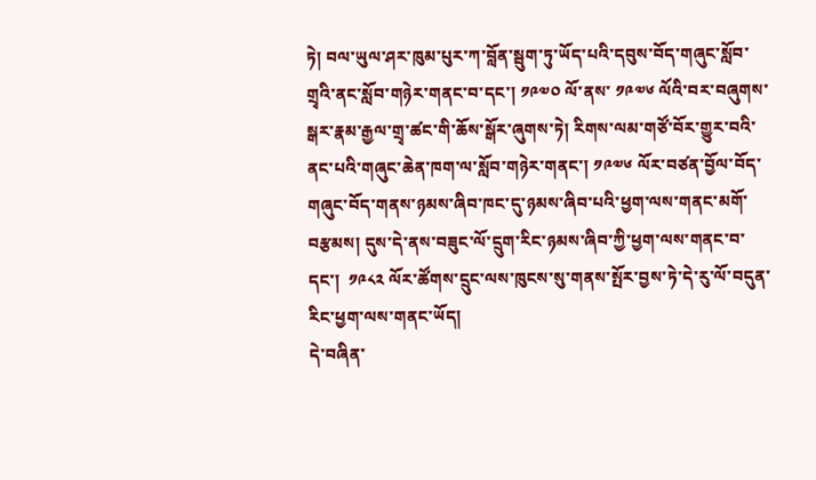ཏེ། བལ་ཡུལ་ཤར་ཁུམ་པུར་ཀ་བློན་སྦུག་ཏུ་ཡོད་པའི་དབུས་བོད་གཞུང་སློབ་གྲྭའི་ནང་སློབ་གཉེར་གནང་བ་དང་། ༡༩༧༠ ལོ་ནས་ ༡༩༧༦ ལོའི་བར་བཞུགས་སྒར་རྣམ་རྒྱལ་གྲྭ་ཚང་གི་ཆོས་སྒོར་ཞུགས་ཏེ། རིགས་ལམ་གཙོ་བོར་གྱུར་བའི་ནང་པའི་གཞུང་ཆེན་ཁག་ལ་སློབ་གཉེར་གནང་། ༡༩༧༦ ལོར་བཙན་བྱོལ་བོད་གཞུང་བོད་གནས་ཉམས་ཞིབ་ཁང་དུ་ཉམས་ཞིབ་པའི་ཕྱག་ལས་གནང་མགོ་བརྩམས། དུས་དེ་ནས་བཟུང་ལོ་དྲུག་རིང་ཉམས་ཞིབ་ཀྱི་ཕྱག་ལས་གནང་བ་དང་།  ༡༩༨༢ ལོར་ཚོགས་དྲུང་ལས་ཁུངས་སུ་གནས་སྤོར་བྱས་ཏེ་དེ་རུ་ལོ་བདུན་རིང་ཕྱག་ལས་གནང་ཡོད།
དེ་བཞིན་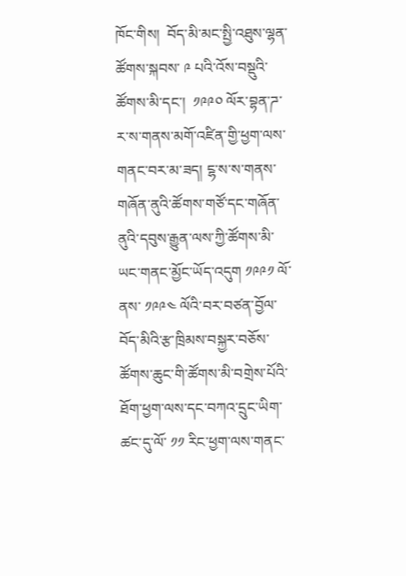ཁོང་གིས།  བོད་མི་མང་སྤྱི་འཐུས་ལྷན་ཚོགས་སྐབས་ ༩ པའི་འོས་བསྡུའི་ཚོགས་མི་དང་།  ༡༩༩༠ ལོར་བྷན་ཌ་ར་ས་གནས་མགོ་འཛིན་གྱི་ཕྱག་ལས་གནང་བར་མ་ཟད། ངྷ་ས་ས་གནས་གཞོན་ནུའི་ཚོགས་གཙོ་དང་གཞོན་ནུའི་དབུས་རྒྱུན་ལས་ཀྱི་ཚོགས་མི་ཡང་གནང་མྱོང་ཡོད་འདུག ༡༩༩༡ ལོ་ནས་ ༡༩༩༤ ལོའི་བར་བཙན་བྱོལ་བོད་མིའི་རྩ་ཁྲིམས་བསྐྱར་བཅོས་ཚོགས་ཆུང་གི་ཚོགས་མི་བགྲེས་པོའི་ཐོག་ཕྱག་ལས་དང་བཀའ་དྲུང་ཡིག་ཚང་དུ་ལོ་ ༡༡ རིང་ཕྱག་ལས་གནང་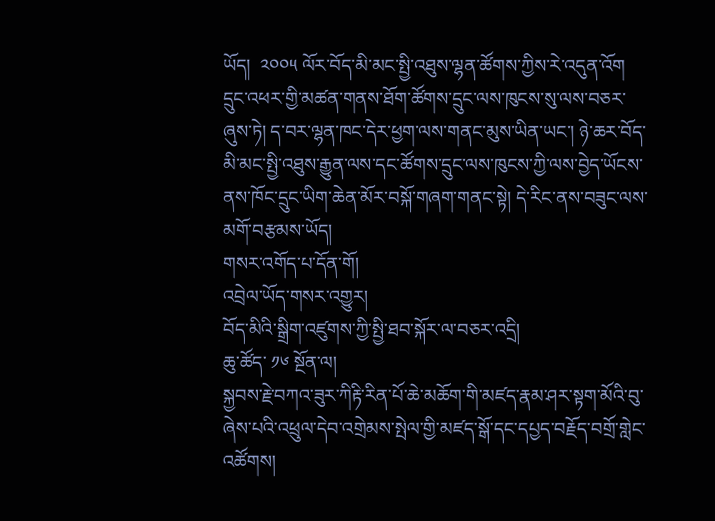ཡོད།  ༢༠༠༥ ལོར་བོད་མི་མང་སྤྱི་འཐུས་ལྷན་ཚོགས་ཀྱིས་རེ་འདུན་འོག དྲུང་འཕར་གྱི་མཚན་གནས་ཐོག་ཚོགས་དྲུང་ལས་ཁུངས་སུ་ལས་བཅར་ཞུས་ཏེ། ད་བར་ལྷན་ཁང་དེར་ཕྱག་ལས་གནང་མུས་ཡིན་ཡང་། ཉེ་ཆར་བོད་མི་མང་སྤྱི་འཐུས་རྒྱུན་ལས་དང་ཚོགས་དྲུང་ལས་ཁུངས་ཀྱི་ལས་བྱེད་ཡོངས་ནས་ཁོང་དྲུང་ཡིག་ཆེན་མོར་བསྐོ་གཞག་གནང་སྟེ། དེ་རིང་ནས་བཟུང་ལས་མགོ་བརྩམས་ཡོད།
གསར་འགོད་པ་དོན་གོ།
འབྲེལ་ཡོད་གསར་འགྱུར།
བོད་མིའི་སྒྲིག་འཛུགས་ཀྱི་སྤྱི་ཐབ་སྐོར་ལ་བཅར་འདྲི།
ཆུ་ཚོད་ ༡༦ སྔོན་ལ།
སྐྱབས་རྗེ་བཀའ་ཟུར་ཀིརྟི་རིན་པོ་ཆེ་མཆོག་གི་མཛད་རྣམ་ཤར་སྟག་མོའི་བུ་ཞེས་པའི་འཕྲུལ་དེབ་འགྲེམས་སྤེལ་གྱི་མཛད་སྒོ་དང་དཔྱད་བརྗོད་བགྲོ་གླེང་འཚོགས།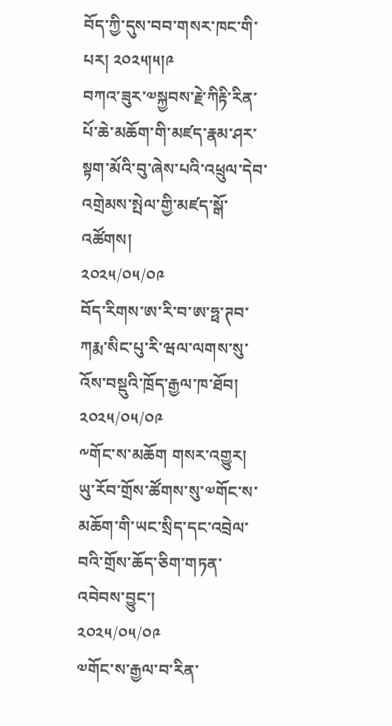བོད་ཀྱི་དུས་བབ་གསར་ཁང་གི་པར། ༢༠༢༥།༥།༩
བཀའ་ཟུར་༧སྐྱབས་རྗེ་ཀིརྟི་རིན་པོ་ཆེ་མཆོག་གི་མཛད་རྣམ་ཤར་སྟག་མོའི་བུ་ཞེས་པའི་འཕྲུལ་དེབ་འགྲེམས་སྤེལ་གྱི་མཛད་སྒོ་འཚོགས།
༢༠༢༥/༠༥/༠༩
བོད་རིགས་ཨ་རི་བ་ཨ་ཧྥ་ཊབ་ཀརྨ་སིང་པུ་རི་ཝལ་ལགས་སུ་འོས་བསྡུའི་ཁྲོད་རྒྱལ་ཁ་ཐོབ།
༢༠༢༥/༠༥/༠༩
༸གོང་ས་མཆོག གསར་འགྱུར།
ཡུ་རོབ་གྲོས་ཚོགས་སུ་༧གོང་ས་མཆོག་གི་ཡང་སྲིད་དང་འབྲེལ་བའི་གྲོས་ཆོད་ཅིག་གཏན་འབེབས་བྱུང་།
༢༠༢༥/༠༥/༠༩
༧གོང་ས་རྒྱལ་བ་རིན་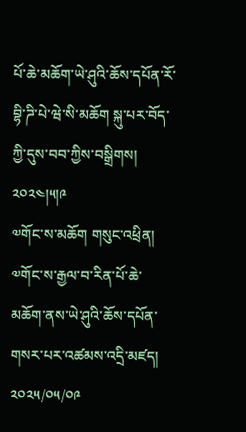པོ་ཆེ་མཆོག་ཡེ་ཤུའི་ཆོས་དཔོན་རོ་བྷི་ཌི་པེ་ཝེ་སི་མཆོག སྐུ་པར་བོད་ཀྱི་དུས་བབ་ཀྱིས་བསྒྲིགས། ༢༠༢༤།༥།༩
༧གོང་ས་མཆོག གསུང་འཕྲིན།
༧གོང་ས་རྒྱལ་བ་རིན་པོ་ཆེ་མཆོག་ནས་ཡེ་ཤུའི་ཆོས་དཔོན་གསར་པར་འཚམས་འདྲི་མཛད།
༢༠༢༥/༠༥/༠༩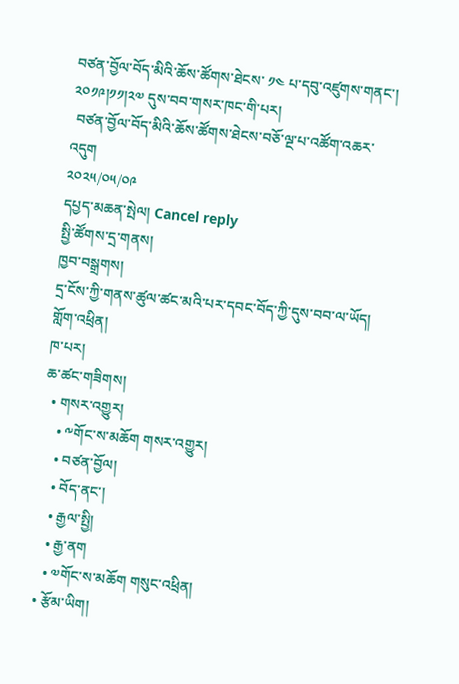བཙན་བྱོལ་བོད་མིའི་ཆོས་ཚོགས་ཐེངས་ ༡༤ པ་དབུ་འཛུགས་གནང་། ༢༠༡༩།༡༡།༢༧ དུས་བབ་གསར་ཁང་གི་པར།
 བཙན་བྱོལ་བོད་མིའི་ཆོས་ཚོགས་ཐེངས་བཅོ་ལྔ་པ་འཚོག་འཆར་འདུག
༢༠༢༥/༠༥/༠༩
དཔྱད་མཆན་སྤེལ། Cancel reply
སྤྱི་ཚོགས་དྲ་གནས།
ཁྱབ་བསྒྲགས།
དྲ་ངོས་ཀྱི་གནས་ཚུལ་ཚང་མའི་པར་དབང་བོད་ཀྱི་དུས་བབ་ལ་ཡོད།
གློག་འཕྲིན།
ཁ་པར།
ཆ་ཚང་གཟིགས།
  • གསར་འགྱུར།
    • ༸གོང་ས་མཆོག གསར་འགྱུར།
    • བཙན་བྱོལ།
    • བོད་ནང་།
    • རྒྱལ་སྤྱི།
    • རྒྱ་ནག
    • ༧གོང་ས་མཆོག གསུང་འཕྲིན།
  • རྩོམ་ཡིག།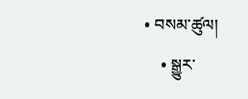• བསམ་ཚུལ།
    • སྒྱུར་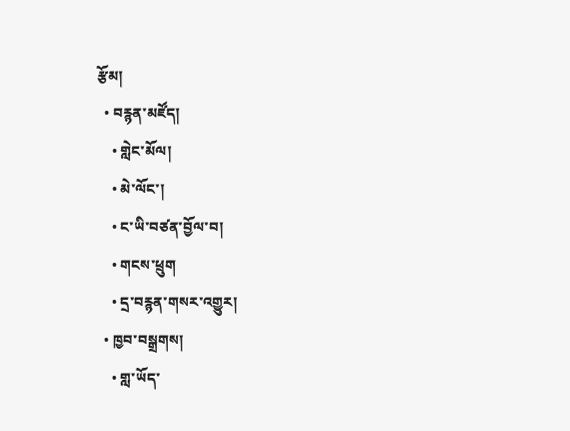རྩོམ།
  • བརྙན་མཛོད།
    • གླེང་མོལ།
    • མེ་ལོང་།
    • ང་ཡི་བཙན་བྱོལ་བ།
    • གངས་ཕྲུག
    • དྲ་བརྙན་གསར་འགྱུར།
  • ཁྱབ་བསྒྲགས།
    • གླ་ཡོད་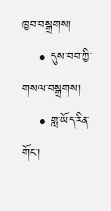ཁྱབ་བསྒྲགས།
    • དུས་བབ་ཀྱི་གསལ་བསྒྲགས།
    • གླ་ཡོད་རིན་གོང་།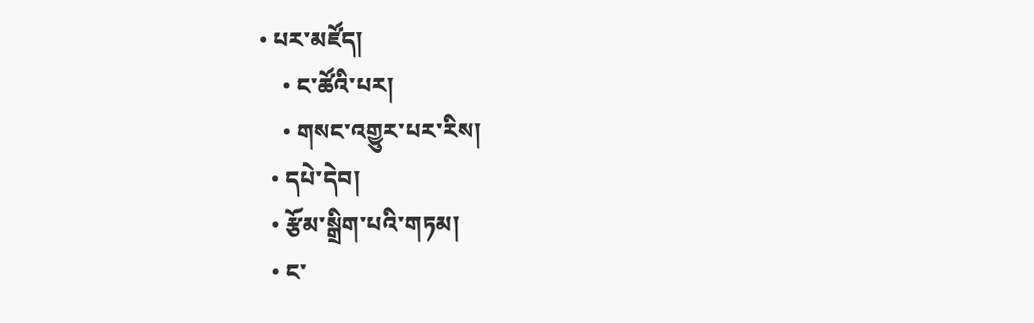• པར་མཛོད།
    • ང་ཚོའི་པར།
    • གསང་འགྱུར་པར་རིས།
  • དཔེ་དེབ།
  • རྩོམ་སྒྲིག་པའི་གཏམ།
  • ང་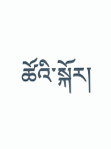ཚོའི་སྐོར།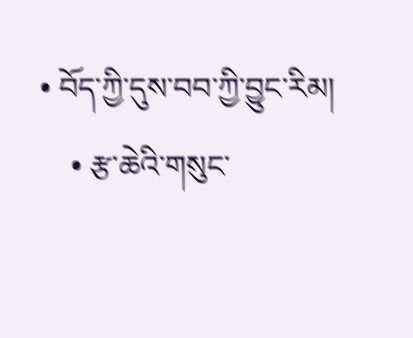• བོད་ཀྱི་དུས་བབ་ཀྱི་བྱུང་རིམ།
    • རྩ་ཆེའི་གསུང་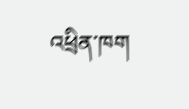འཕྲིན་ཁག